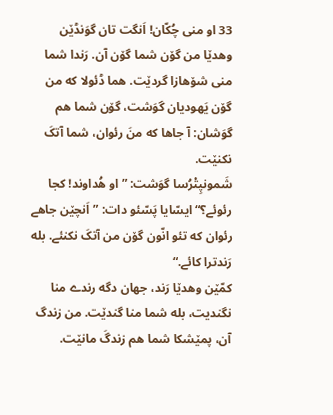33 او منی چُکّان! اَنگت تان گوَنڈێن وهدێا من گۆن شما گۆن آن. رَندا شما منی شۆهازا گردێت. هما ڈئولا که من گۆن یَهودیان گوَشت، گۆن شما هم گوَشان: آ جاها که منَ رئوان، شما آتکَ نکنێت.
شَمونپِتْرُسا گوَشت: ”او هُداوند! کجا رئوئے؟“ ایسّایا پَسّئو دات: ”اَنچێن جاهے رئوان که تئو انّون گۆن من آتکَ نکنئے. بله رَندترا کائے.“
کمّێن وهدێا رَند، جهان دگه رندے منا نگندیت، بله شما منا گندێت. من زندگ آن، پمێشکا شما هم زندگَ مانێت.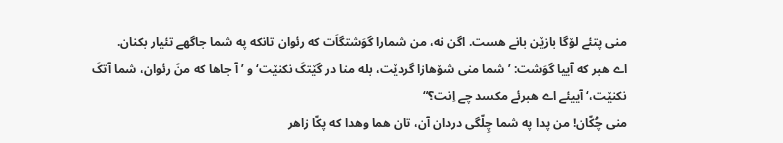منی پتئے لۆگا بازێن بانے هست. اگن نه، من شمارا گوَشتگاَت که رئوان تانکه په شما جاگهے تئیار بکنان.
اے هبر که آییا گوَشت: ’شما منی شۆهازا گردێت، بله منا در گێتکَ نکنێت‘ و ’آ جاها که منَ رئوان، شما آتکَ نکنێت،‘ آییئے اے هبرئے مکسد چے اِنت؟“
منی چُکّان! من پدا په شما چِلّگی دردان آن، تان هما وهدا که پکّا زاهر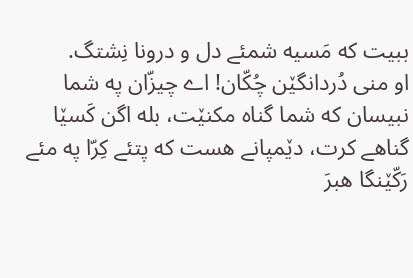ببیت که مَسیه شمئے دل و درونا نِشتگ.
او منی دُردانگێن چُکّان! اے چیزّان په شما نبیسان که شما گناه مکنێت، بله اگن کَسێا گناهے کرت، دێمپانے هست که پتئے کِرّا په مئے رَکّێنگا هبرَ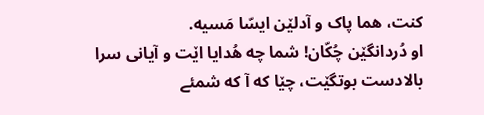کنت، هما پاک و آدلێن ایسّا مَسیه.
او دُردانگێن چُکّان! شما چه هُدایا اێت و آیانی سرا بالادست بوتگێت، چێا که آ که شمئے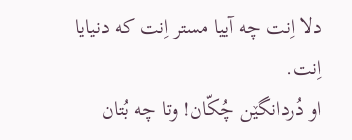دلا اِنت چه آییا مستر اِنت که دنیایا اِنت.
او دُردانگێن چُکّان! وتا چه بُتان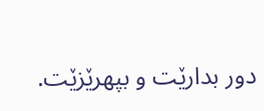دور بدارێت و بپهرێزێت.